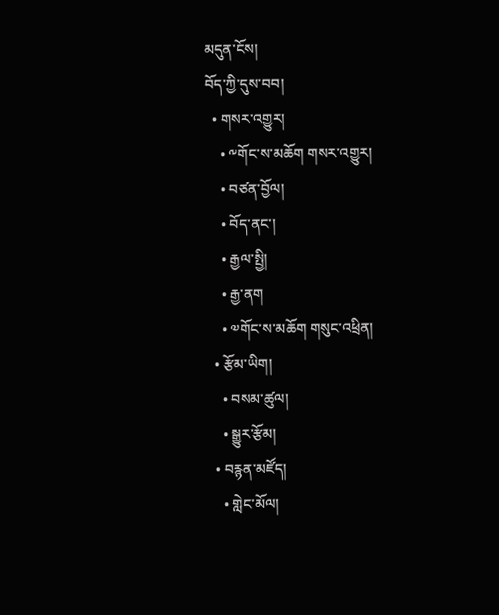མདུན་ངོས།
བོད་ཀྱི་དུས་བབ།
  • གསར་འགྱུར།
    • ༸གོང་ས་མཆོག གསར་འགྱུར།
    • བཙན་བྱོལ།
    • བོད་ནང་།
    • རྒྱལ་སྤྱི།
    • རྒྱ་ནག
    • ༧གོང་ས་མཆོག གསུང་འཕྲིན།
  • རྩོམ་ཡིག།
    • བསམ་ཚུལ།
    • སྒྱུར་རྩོམ།
  • བརྙན་མཛོད།
    • གླེང་མོལ།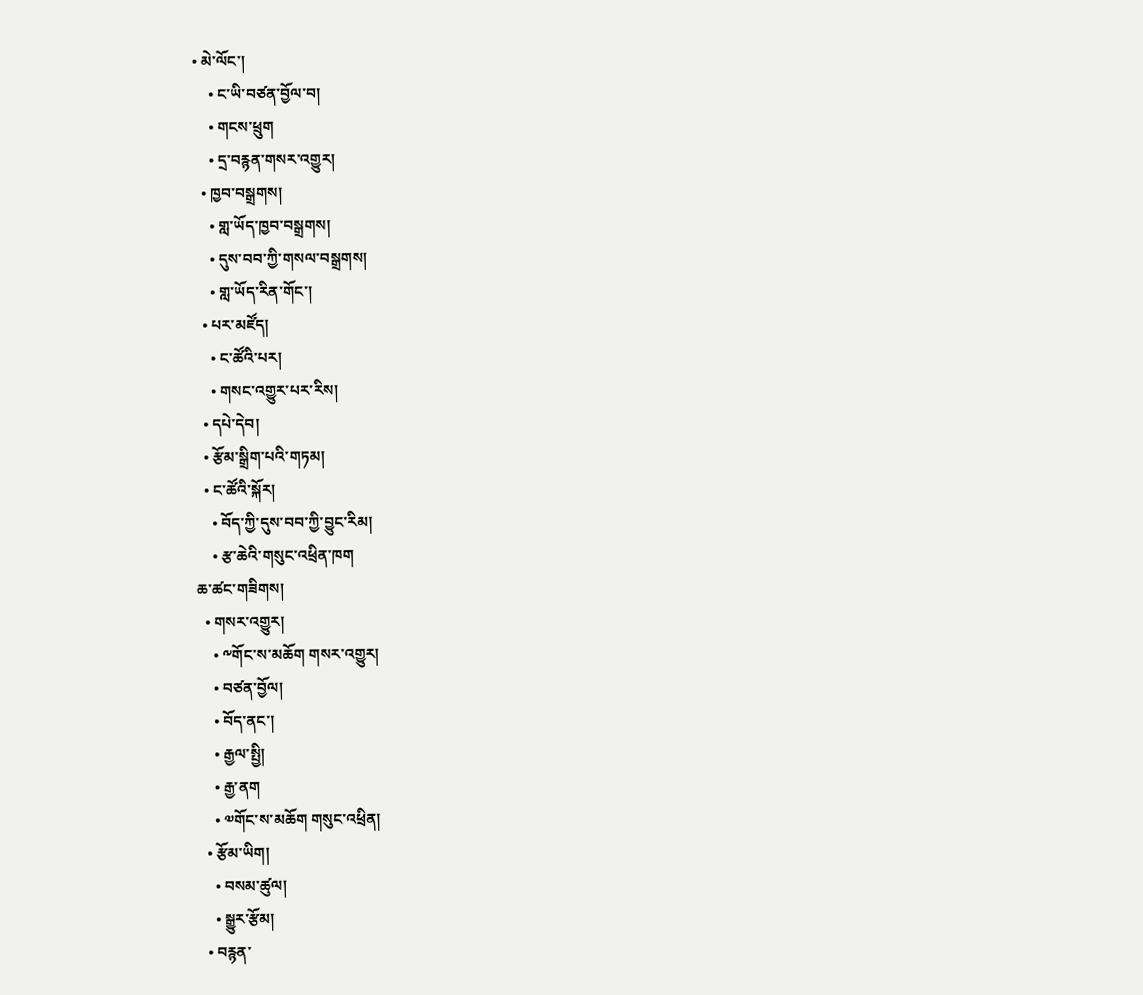• མེ་ལོང་།
    • ང་ཡི་བཙན་བྱོལ་བ།
    • གངས་ཕྲུག
    • དྲ་བརྙན་གསར་འགྱུར།
  • ཁྱབ་བསྒྲགས།
    • གླ་ཡོད་ཁྱབ་བསྒྲགས།
    • དུས་བབ་ཀྱི་གསལ་བསྒྲགས།
    • གླ་ཡོད་རིན་གོང་།
  • པར་མཛོད།
    • ང་ཚོའི་པར།
    • གསང་འགྱུར་པར་རིས།
  • དཔེ་དེབ།
  • རྩོམ་སྒྲིག་པའི་གཏམ།
  • ང་ཚོའི་སྐོར།
    • བོད་ཀྱི་དུས་བབ་ཀྱི་བྱུང་རིམ།
    • རྩ་ཆེའི་གསུང་འཕྲིན་ཁག
ཆ་ཚང་གཟིགས།
  • གསར་འགྱུར།
    • ༸གོང་ས་མཆོག གསར་འགྱུར།
    • བཙན་བྱོལ།
    • བོད་ནང་།
    • རྒྱལ་སྤྱི།
    • རྒྱ་ནག
    • ༧གོང་ས་མཆོག གསུང་འཕྲིན།
  • རྩོམ་ཡིག།
    • བསམ་ཚུལ།
    • སྒྱུར་རྩོམ།
  • བརྙན་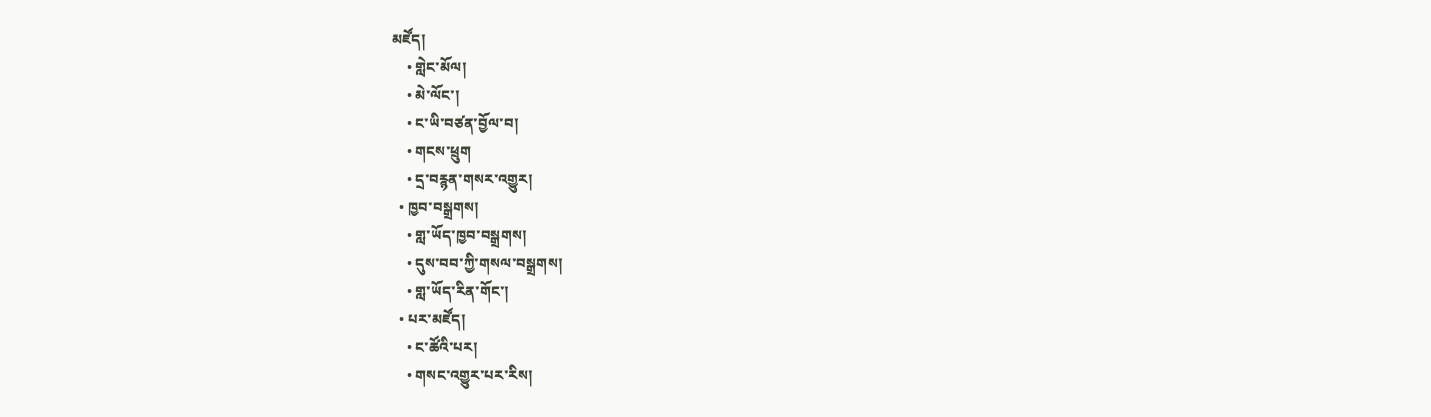མཛོད།
    • གླེང་མོལ།
    • མེ་ལོང་།
    • ང་ཡི་བཙན་བྱོལ་བ།
    • གངས་ཕྲུག
    • དྲ་བརྙན་གསར་འགྱུར།
  • ཁྱབ་བསྒྲགས།
    • གླ་ཡོད་ཁྱབ་བསྒྲགས།
    • དུས་བབ་ཀྱི་གསལ་བསྒྲགས།
    • གླ་ཡོད་རིན་གོང་།
  • པར་མཛོད།
    • ང་ཚོའི་པར།
    • གསང་འགྱུར་པར་རིས།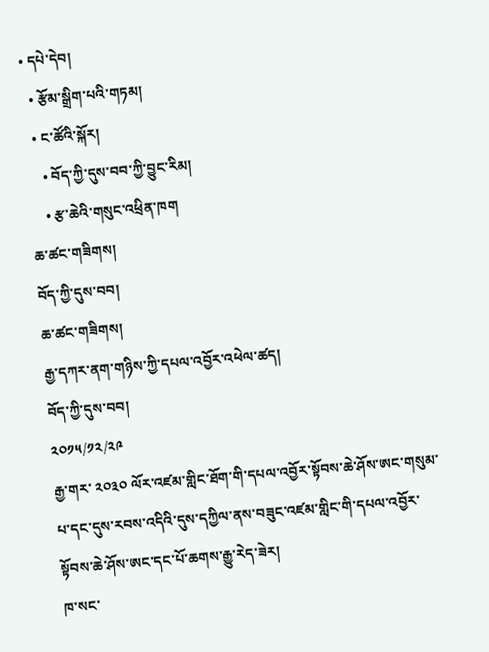• དཔེ་དེབ།
  • རྩོམ་སྒྲིག་པའི་གཏམ།
  • ང་ཚོའི་སྐོར།
    • བོད་ཀྱི་དུས་བབ་ཀྱི་བྱུང་རིམ།
    • རྩ་ཆེའི་གསུང་འཕྲིན་ཁག
ཆ་ཚང་གཟིགས།
བོད་ཀྱི་དུས་བབ།
ཆ་ཚང་གཟིགས།
རྒྱ་དཀར་ནག་གཉིས་ཀྱི་དཔལ་འབྱོར་འཕེལ་ཚད།
བོད་ཀྱི་དུས་བབ།
༢༠༡༥/༡༢/༢༩
རྒྱ་གར་ ༢༠༣༠ ལོར་འཛམ་གླིང་ཐོག་གི་དཔལ་འབྱོར་སྟོབས་ཆེ་ཤོས་ཨང་གསུམ་པ་དང་དུས་རབས་འདིའི་དུས་དཀྱིལ་ནས་བཟུང་འཛམ་གླིང་གི་དཔལ་འབྱོར་སྟོབས་ཆེ་ཤོས་ཨང་དང་པོ་ཆགས་རྒྱུ་རེད་ཟེར།
ཁ་སང་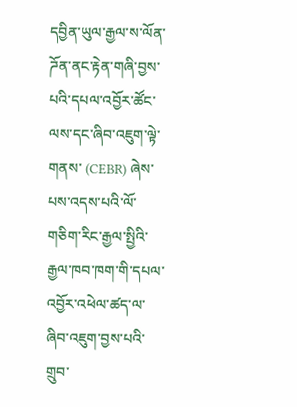དབྱིན་ཡུལ་རྒྱལ་ས་ལོན་ཌོན་ནང་རྟེན་གཞི་བྱས་པའི་དཔལ་འབྱོར་ཚོང་ལས་དང་ཞིབ་འཇུག་ལྟེ་གནས་ (CEBR) ཞེས་པས་འདས་པའི་ལོ་གཅིག་རིང་རྒྱལ་སྤྱིའི་རྒྱལ་ཁབ་ཁག་གི་དཔལ་འབྱོར་འཕེལ་ཚད་ལ་ཞིབ་འཇུག་བྱས་པའི་གྲུབ་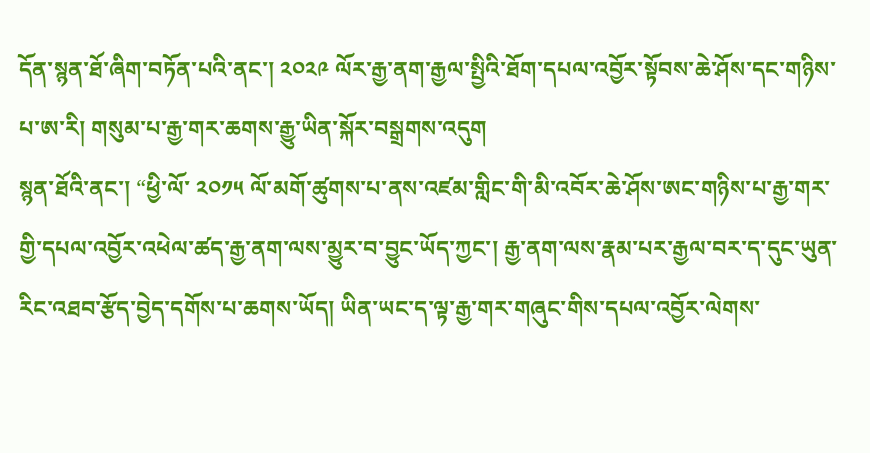དོན་སྙན་ཐོ་ཞིག་བཏོན་པའི་ནང་། ༢༠༢༩ ལོར་རྒྱ་ནག་རྒྱལ་སྤྱིའི་ཐོག་དཔལ་འབྱོར་སྟོབས་ཆེ་ཤོས་དང་གཉིས་པ་ཨ་རི། གསུམ་པ་རྒྱ་གར་ཆགས་རྒྱུ་ཡིན་སྐོར་བསྒྲགས་འདུག
སྙན་ཐོའི་ནང་། “ཕྱི་ལོ་ ༢༠༡༥ ལོ་མགོ་ཚུགས་པ་ནས་འཛམ་གླིང་གི་མི་འབོར་ཆེ་ཤོས་ཨང་གཉིས་པ་རྒྱ་གར་གྱི་དཔལ་འབྱོར་འཕེལ་ཚད་རྒྱ་ནག་ལས་མྱུར་བ་བྱུང་ཡོད་ཀྱང་། རྒྱ་ནག་ལས་རྣམ་པར་རྒྱལ་བར་ད་དུང་ཡུན་རིང་འཐབ་རྩོད་བྱེད་དགོས་པ་ཆགས་ཡོད། ཡིན་ཡང་ད་ལྟ་རྒྱ་གར་གཞུང་གིས་དཔལ་འབྱོར་ལེགས་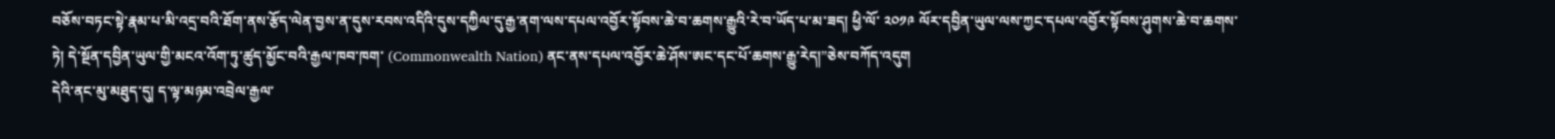བཅོས་བཏང་སྟེ་རྣམ་པ་མི་འདྲ་བའི་ཐོག་ནས་རྩོད་ལེན་བྱས་ན་དུས་རབས་འདིའི་དུས་དཀྱིལ་དུ་རྒྱ་ནག་ལས་དཔལ་འབྱོར་སྟོབས་ཆེ་བ་ཆགས་རྒྱུའི་རེ་བ་ཡོད་པ་མ་ཟད། ཕྱི་ལོ་ ༢༠༡༩ ལོར་དབྱིན་ཡུལ་ལས་ཀྱང་དཔལ་འབྱོར་སྟོབས་ཤུགས་ཆེ་བ་ཆགས་ཏེ། དེ་སྔོན་དབྱིན་ཡུལ་གྱི་མངའ་འོག་ཏུ་ཚུད་མྱོང་བའི་རྒྱལ་ཁབ་ཁག་ (Commonwealth Nation) ནང་ནས་དཔལ་འབྱོར་ཆེ་ཤོས་ཨང་དང་པོ་ཆགས་རྒྱུ་རེད།”ཅེས་བཀོད་འདུག
དེའི་ནང་མུ་མཐུད་དུ། ད་ལྟ་མཉམ་འབྲེལ་རྒྱལ་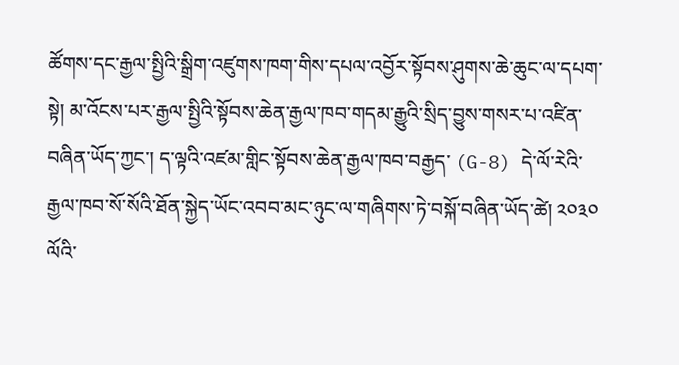ཚོགས་དང་རྒྱལ་སྤྱིའི་སྒྲིག་འཛུགས་ཁག་གིས་དཔལ་འབྱོར་སྟོབས་ཤུགས་ཆེ་ཆུང་ལ་དཔག་སྟེ། མ་འོངས་པར་རྒྱལ་སྤྱིའི་སྟོབས་ཆེན་རྒྱལ་ཁབ་གདམ་རྒྱུའི་སྲིད་བྱུས་གསར་པ་འཛིན་བཞིན་ཡོད་ཀྱང་། ད་ལྟའི་འཛམ་གླིང་སྟོབས་ཆེན་རྒྱལ་ཁབ་བརྒྱད་ (G-8) དེ་ལོ་རེའི་རྒྱལ་ཁབ་སོ་སོའི་ཐོན་སྐྱེད་ཡོང་འབབ་མང་ཉུང་ལ་གཞིགས་ཏེ་བསྐོ་བཞིན་ཡོད་ཚེ། ༢༠༣༠ ལོའི་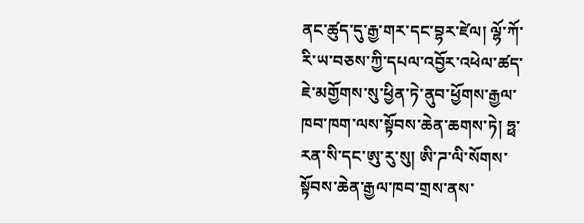ནང་ཚུད་དུ་རྒྱ་གར་དང་བྷར་ཛེལ། ལྷོ་ཀོ་རི་ཡ་བཅས་ཀྱི་དཔལ་འབྱོར་འཕེལ་ཚད་ཇེ་མགྱོགས་སུ་ཕྱིན་ཏེ་ནུབ་ཕྱོགས་རྒྱལ་ཁབ་ཁག་ལས་སྟོབས་ཆེན་ཆགས་ཏེ། ཧྥ་རན་སི་དང་ཨུ་རུ་སུ། ཨི་ཌ་ལི་སོགས་སྟོབས་ཆེན་རྒྱལ་ཁབ་གྲས་ནས་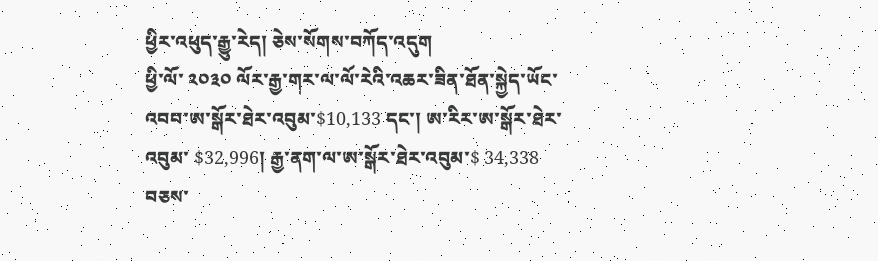ཕྱིར་འཕུད་རྒྱུ་རེད། ཅེས་སོགས་བཀོད་འདུག
ཕྱི་ལོ་ ༢༠༣༠ ལོར་རྒྱ་གར་ལ་ལོ་རེའི་འཆར་ཟིན་ཐོན་སྐྱེད་ཡོང་འབབ་ཨ་སྒོར་ཐེར་འབུམ་$10,133 དང་། ཨ་རིར་ཨ་སྒོར་ཐེར་འབུམ་ $32,996། རྒྱ་ནག་ལ་ཨ་སྒོར་ཐེར་འབུམ་$ 34,338 བཅས་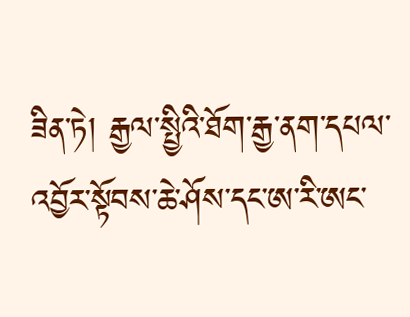ཟིན་ཏེ། རྒྱལ་སྤྱིའི་ཐོག་རྒྱ་ནག་དཔལ་འབྱོར་སྟོབས་ཆེ་ཤོས་དང་ཨ་རི་ཨང་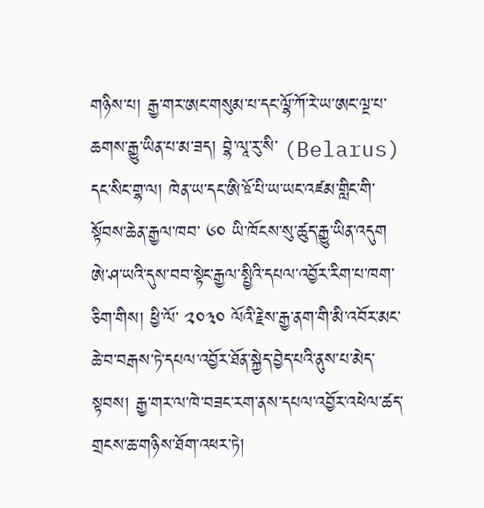གཉིས་པ། རྒྱ་གར་ཨང་གསུམ་པ་དང་ལྷོ་ཀོ་རེ་ཡ་ཨང་ལྔ་པ་ཆགས་རྒྱུ་ཡིན་པ་མ་ཟད། བྷེ་ལཱ་རུ་སི་ (Belarus) དང་སིང་གྷ་ལ། ཁེན་ཡ་དང་ཨི་ཋོ་པི་ཡ་ཡང་འཛམ་གླིང་གི་སྟོབས་ཆེན་རྒྱལ་ཁབ་ ༦༠ ཡི་ཁོངས་སུ་ཚུད་རྒྱུ་ཡིན་འདུག
ཨེ་ཤ་ཡའི་དུས་བབ་སྟེང་རྒྱལ་སྤྱིའི་དཔལ་འབྱོར་རིག་པ་ཁག་ཅིག་གིས། ཕྱི་ལོ་ ༢༠༣༠ ལོའི་རྗེས་རྒྱ་ནག་གི་མི་འབོར་མང་ཆེ་བ་བརྒས་ཏེ་དཔལ་འབྱོར་ཐོན་སྐྱེད་བྱེད་པའི་ནུས་པ་མེད་སྟབས། རྒྱ་གར་ལ་ཁེ་བཟང་རག་ནས་དཔལ་འབྱོར་འཕེལ་ཚད་གྲངས་ཆ་གཉིས་ཐོག་འཕར་ཏེ།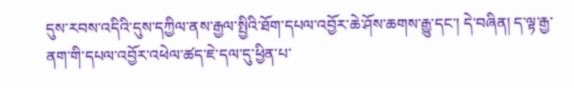དུས་རབས་འདིའི་དུས་དཀྱིལ་ནས་རྒྱལ་སྤྱིའི་ཐོག་དཔལ་འབྱོར་ཆེ་ཤོས་ཆགས་རྒྱུ་དང་། དེ་བཞིན། ད་ལྟ་རྒྱ་ནག་གི་དཔལ་འབྱོར་འཕེལ་ཚད་ཇེ་དལ་དུ་ཕྱིན་པ་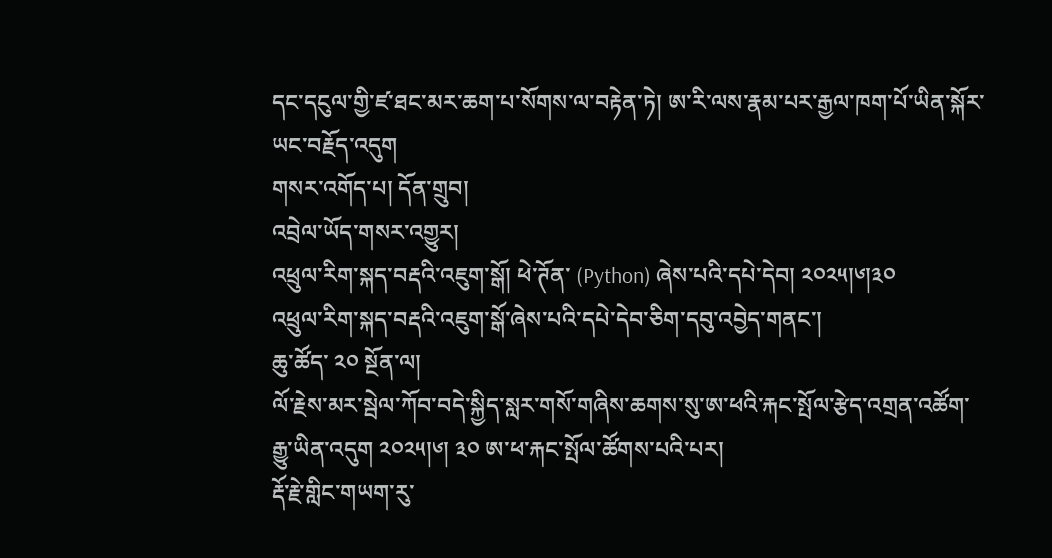དང་དངུལ་གྱི་ཛ་ཐང་མར་ཆག་པ་སོགས་ལ་བརྟེན་ཏེ། ཨ་རི་ལས་རྣམ་པར་རྒྱལ་ཁག་པོ་ཡིན་སྐོར་ཡང་བརྗོད་འདུག
གསར་འགོད་པ། དོན་གྲུབ།
འབྲེལ་ཡོད་གསར་འགྱུར།
འཕྲུལ་རིག་སྐད་བརྡའི་འཇུག་སྒོ། ཕེ་ཊོན་ (Python) ཞེས་པའི་དཔེ་དེབ། ༢༠༢༥།༦།༣༠
འཕྲུལ་རིག་སྐད་བརྡའི་འཇུག་སྒོ་ཞེས་པའི་དཔེ་དེབ་ཅིག་དབུ་འབྱེད་གནང་།
ཆུ་ཚོད་ ༢༠ སྔོན་ལ།
ལོ་རྗེས་མར་སྦེལ་ཀོབ་བདེ་སྐྱིད་སླར་གསོ་གཞིས་ཆགས་སུ་ཨ་ཕའི་རྐང་སྤོལ་རྩེད་འགྲན་འཚོག་རྒྱུ་ཡིན་འདུག ༢༠༢༥།༦། ༣༠ ཨ་ཕ་རྐང་སྤོལ་ཚོགས་པའི་པར།
རྡོ་རྗེ་གླིང་གཡག་རུ་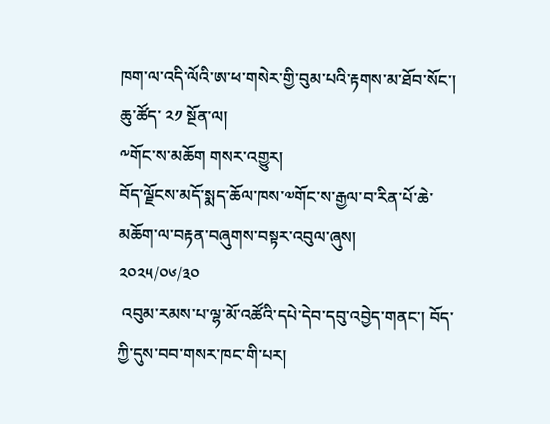ཁག་ལ་འདི་ལོའི་ཨ་ཕ་གསེར་གྱི་བུམ་པའི་རྟགས་མ་ཐོབ་སོང་།
ཆུ་ཚོད་ ༢༡ སྔོན་ལ།
༸གོང་ས་མཆོག གསར་འགྱུར།
བོད་ལྗོངས་མདོ་སྨད་ཆོལ་ཁས་༧གོང་ས་རྒྱལ་བ་རིན་པོ་ཆེ་མཆོག་ལ་བརྟན་བཞུགས་བསྟར་འབུལ་ཞུས།
༢༠༢༥/༠༦/༣༠
 འབུམ་རམས་པ་ལྷ་མོ་འཚོའི་དཔེ་དེབ་དབུ་འབྱེད་གནང་། བོད་ཀྱི་དུས་བབ་གསར་ཁང་གི་པར།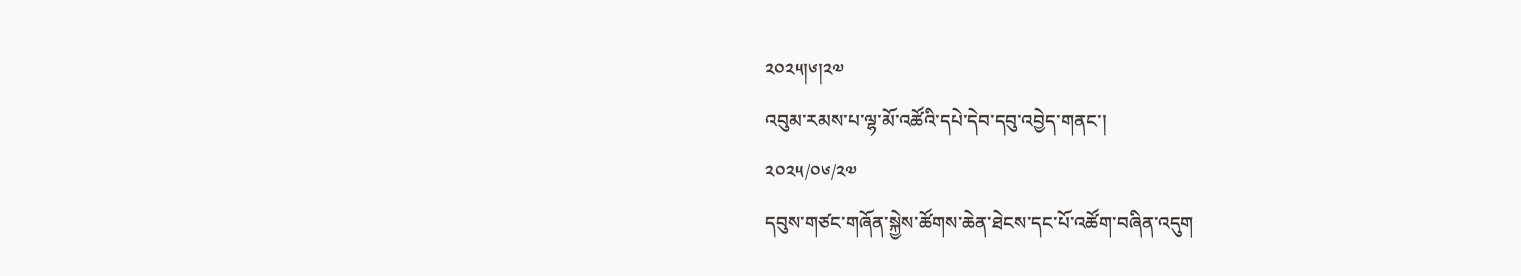༢༠༢༥།༦།༢༧
འབུམ་རམས་པ་ལྷ་མོ་འཚོའི་དཔེ་དེབ་དབུ་འབྱེད་གནང་།
༢༠༢༥/༠༦/༢༧
དབུས་གཙང་གཞོན་སྐྱེས་ཚོགས་ཆེན་ཐེངས་དང་པོ་འཚོག་བཞིན་འདུག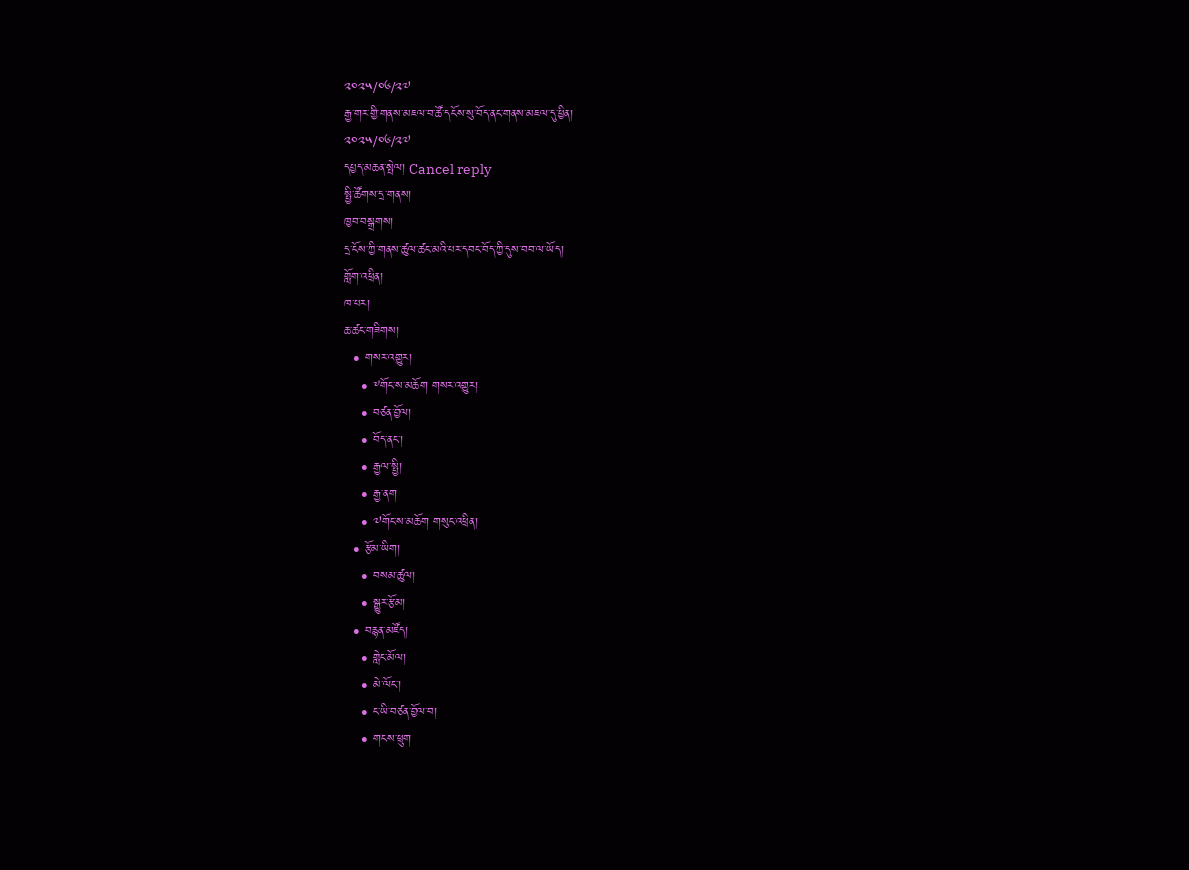༢༠༢༥/༠༦/༢༧
རྒྱ་གར་གྱི་གནས་མཇལ་བ་ཚོ་དངོས་སུ་བོད་ནང་གནས་མཇལ་དུ་ཕྱིན།
༢༠༢༥/༠༦/༢༧
དཔྱད་མཆན་སྤེལ། Cancel reply
སྤྱི་ཚོགས་དྲ་གནས།
ཁྱབ་བསྒྲགས།
དྲ་ངོས་ཀྱི་གནས་ཚུལ་ཚང་མའི་པར་དབང་བོད་ཀྱི་དུས་བབ་ལ་ཡོད།
གློག་འཕྲིན།
ཁ་པར།
ཆ་ཚང་གཟིགས།
  • གསར་འགྱུར།
    • ༸གོང་ས་མཆོག གསར་འགྱུར།
    • བཙན་བྱོལ།
    • བོད་ནང་།
    • རྒྱལ་སྤྱི།
    • རྒྱ་ནག
    • ༧གོང་ས་མཆོག གསུང་འཕྲིན།
  • རྩོམ་ཡིག།
    • བསམ་ཚུལ།
    • སྒྱུར་རྩོམ།
  • བརྙན་མཛོད།
    • གླེང་མོལ།
    • མེ་ལོང་།
    • ང་ཡི་བཙན་བྱོལ་བ།
    • གངས་ཕྲུག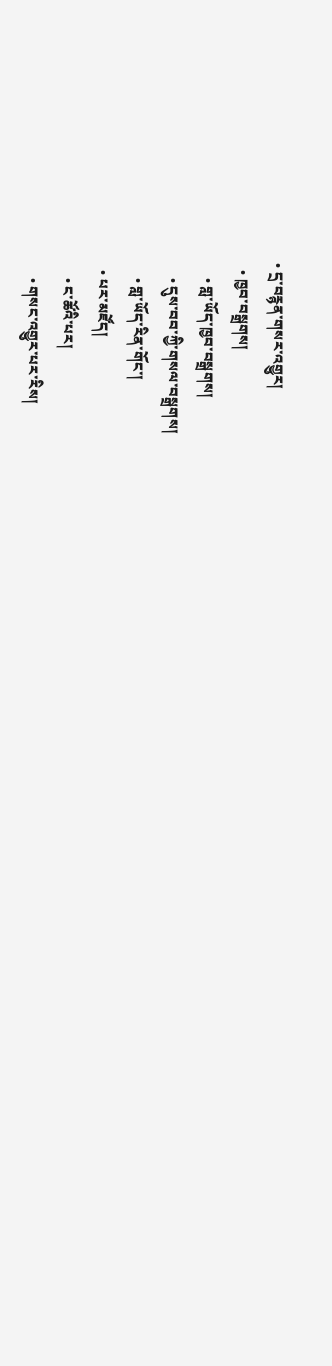• དྲ་བརྙན་གསར་འགྱུར།
  • ཁྱབ་བསྒྲགས།
    • གླ་ཡོད་ཁྱབ་བསྒྲགས།
    • དུས་བབ་ཀྱི་གསལ་བསྒྲགས།
    • གླ་ཡོད་རིན་གོང་།
  • པར་མཛོད།
    • ང་ཚོའི་པར།
    • གསང་འགྱུར་པར་རིས།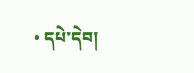• དཔེ་དེབ།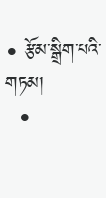• རྩོམ་སྒྲིག་པའི་གཏམ།
  •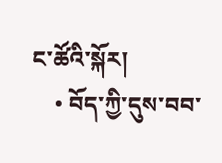ང་ཚོའི་སྐོར།
    • བོད་ཀྱི་དུས་བབ་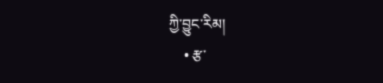ཀྱི་བྱུང་རིམ།
    • རྩ་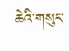ཆེའི་གསུང་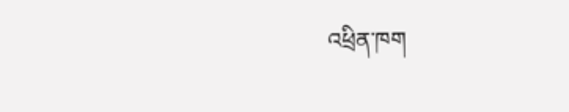འཕྲིན་ཁག